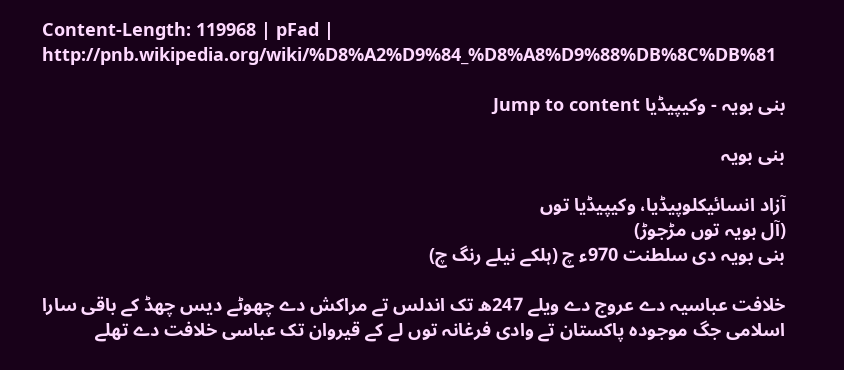Content-Length: 119968 | pFad | http://pnb.wikipedia.org/wiki/%D8%A2%D9%84_%D8%A8%D9%88%DB%8C%DB%81

بنی بویہ - وکیپیڈیا Jump to content

بنی بویہ

آزاد انسائیکلوپیڈیا، وکیپیڈیا توں
(آل بویہ توں مڑجوڑ)
بنی بویہ دی سلطنت 970ء چ (ہلکے نیلے رنگ چ)

خلافت عباسیہ دے عروج دے ویلے 247ھ تک اندلس تے مراکش دے چھوٹے دیس چھڈ کے باقی سارا اسلامی جگ موجودہ پاکستان تے وادی فرغانہ توں لے کے قیروان تک عباسی خلافت دے تھلے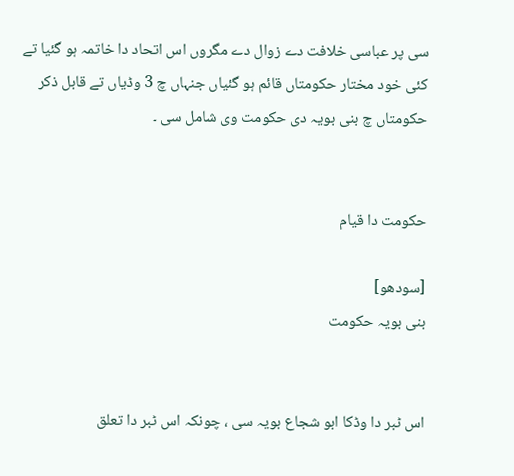سی پر عباسی خلافت دے زوال دے مگروں اس اتحاد دا خاتمہ ہو گئیا تے کئی خود مختار حکومتاں قائم ہو گئیاں جنہاں چ 3 وڈیاں تے قابل ذکر حکومتاں چ بنی بویہ دی حکومت وی شامل سی ۔


حکومت دا قیام

[سودھو]
بنی بویہ حکومت


اس ٹبر دا وڈکا ابو شجاع بویہ سی ، چونکہ اس ٹبر دا تعلق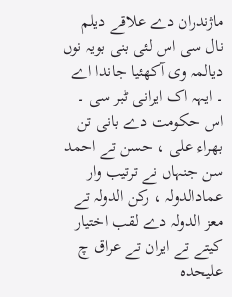ماژندران دے علاقے دیلم نال سی اس لئی بنی بویہ نوں دیالمہ وی آکھئیا جاندا اے ۔ ایہہ اک ایرانی ٹبر سی ۔ اس حکومت دے بانی تن بھراء علی ، حسن تے احمد سن جنہاں نے ترتیب وار عمادالدولہ ، رکن الدولہ تے معز الدولہ دے لقب اختیار کیتے تے ایران تے عراق چ علیحدہ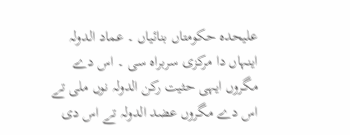علیحدہ حکومتاں بنائیاں ۔ عماد الدولہ اینہاں دا مرکزی سربراہ سی ۔ اس دے مگروں ایہی حثیت رکن الدولہ نوں ملی تے اس دے مگروں عضد الدولہ تے اس دی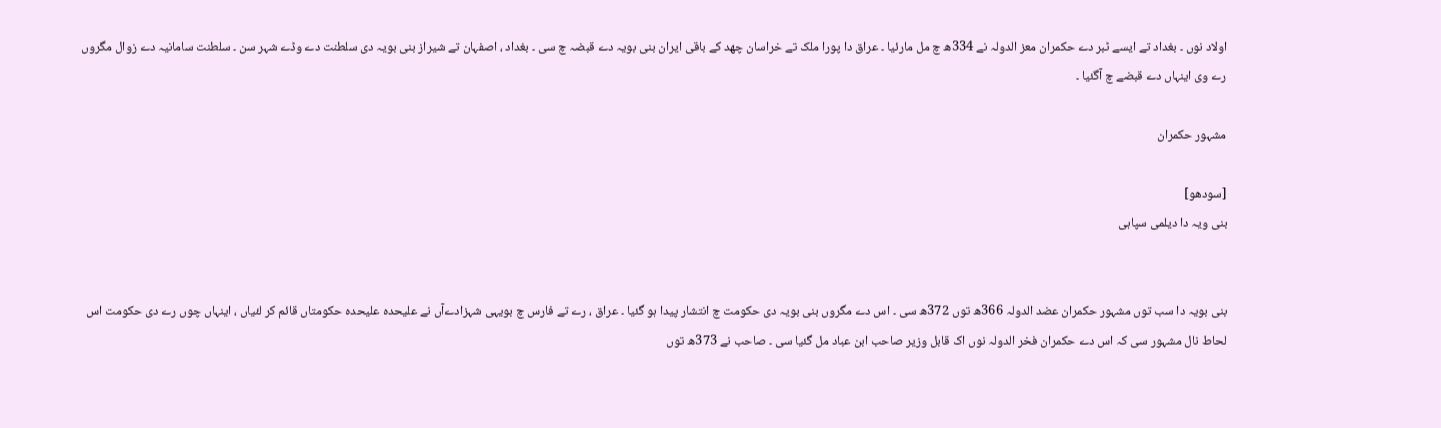اولاد نوں ۔ بغداد تے ایسے ٹبر دے حکمران معز الدولہ نے 334ھ چ مل مارئیا ۔ عراق دا پورا ملک تے خراسان چھد کے باقی ایران بنی بویہ دے قبضہ چ سی ۔ بغداد ، اصفہان تے شیراز بنی بویہ دی سلطنت دے وڈے شہر سن ۔ سلطنت سامانیہ دے زوال مگروں رے وی اینہاں دے قبضے چ آگئیا ۔

مشہور حکمران

[سودھو]
بنی ویہ دا دیلمی سپاہی


بنی بویہ دا سب توں مشہور حکمران عضد الدولہ 366ھ توں 372ھ سی ۔ اس دے مگروں بنی بویہ دی حکومت چ انتشار پیدا ہو گئیا ۔ عراق ، رے تے فارس چ بویہی شہزادےآں نے علیحدہ علیحدہ حکومتاں قائم کر لئیاں ، اینہاں چوں رے دی حکومت اس لحاط نال مشہور سی کہ اس دے حکمران فخر الدولہ نوں اک قابل وزیر صاحب ابن عباد مل گئیا سی ۔ صاحب نے 373ھ توں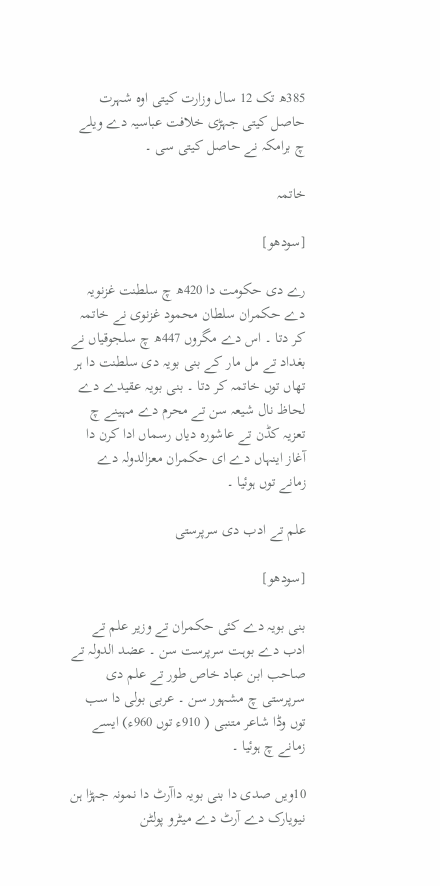385ھ تک 12 سال وزارت کیتی اوہ شہرت حاصل کیتی جہڑی خلافت عباسیہ دے ویلے چ برامکہ نے حاصل کیتی سی ۔

خاتمہ

[سودھو]

رے دی حکومت دا 420ھ چ سلطنت غزنویہ دے حکمران سلطان محمود غزنوی نے خاتمہ کر دتا ۔ اس دے مگروں 447ھ چ سلجوقیاں نے بغداد تے مل مار کے بنی بویہ دی سلطنت دا ہر تھاں توں خاتمہ کر دتا ۔ بنی بویہ عقیدے دے لحاظ نال شیعہ سن تے محرم دے مہینے چ تعزیہ کڈن تے عاشورہ دیاں رسماں ادا کرن دا آغاز اینہاں دے ای حکمران معزالدولہ دے زمانے توں ہوئیا ۔

علم تے ادب دی سرپرستی

[سودھو]

بنی بویہ دے کئی حکمران تے وزیر علم تے ادب دے بوہت سرپرست سن ۔ عضد الدولہ تے صاحب ابن عباد خاص طور تے علم دی سرپرستی چ مشہور سن ۔ عربی بولی دا سب توں وڈا شاعر متنبی ( 910ء توں 960ء) ایسے زمانے چ ہوئیا ۔

10ویں صدی دا بنی بویہ داآرٹ دا نمونہ جہڑا ہن نیویارک دے آرٹ دے میٹرو پولٹن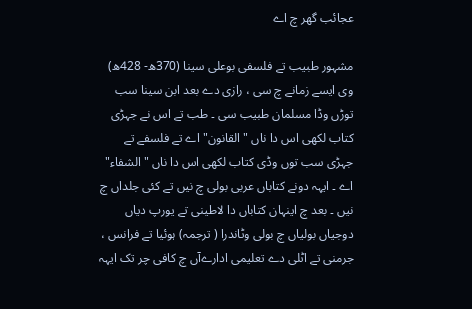عجائب گھر چ اے

مشہور طبیب تے فلسفی بوعلی سینا (370ھ- 428ھ) وی ایسے زمانے چ سی ، رازی دے بعد ابن سینا سب توڑں وڈا مسلمان طبیب سی ۔ طب تے اس نے جہڑی کتاب لکھی اس دا ناں " القانون" اے تے فلسفے تے جہڑی سب توں وڈی کتاب لکھی اس دا ناں " الشفاء" اے ۔ ایہہ دونے کتاباں عربی بولی چ نیں تے کئی جلداں چ نیں ۔ بعد چ اینہان کتاباں دا لاطینی تے یورپ دیاں دوجیاں بولیاں چ بولی وٹاندرا ( ترجمہ) ہوئیا تے فرانس ، جرمنی تے اٹلی دے تعلیمی ادارےآں چ کافی چر تک ایہہ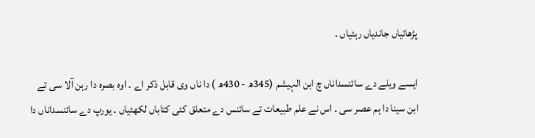پڑھائیاں جاندیاں رہئیاں ۔

ایسے ویلے دے سائنسداناں چ ابن الہیشم (345ھ - 430ھ ) دا ناں وی قابل ذکر اے ۔ اوہ بصرہ دا رہن آلا سی تے ابن سینا دا ہم عصر سی ۔ اس نے علم طبیعات تے سائنس دے متعلق کئی کتاباں لکھئیاں ۔ یورپ دے سائنسداناں دا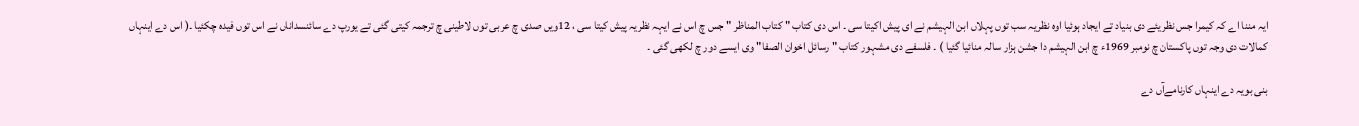ایہ مننا اے کہ کیمرا جس نظریئے دی بنیاد تے ایجاد ہوئیا اوہ نظریہ سب توں پہلاں ابن الہیشم نے ای پیش اکیتا سی ۔ اس دی کتاب " کتاب المناظر " جس چ اس نے ایہہ نظریہ پیش کیتا سی ، 12ویں صدی چ عربی توں لاطینی چ ترجمہ کیتی گئی تے یورپ دے سائنسداناں نے اس توں فیدہ چکئیا ۔( اس دے اینہاں کمالات دی وجہ توں پاکستان چ نومبر 1969ء چ ابن الہیشم دا جشن ہزار سالہ منائیا گئیا ) ۔ فلسفے دی مشہور کتاب " رسائل اخوان الصفا" وی ایسے دور چ لکھی گئی ۔

بنی بویہ دے اینہاں کارنامےآں دے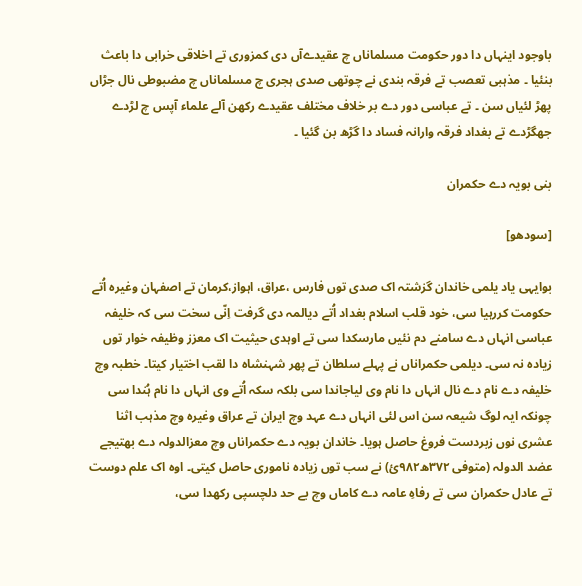باوجود اینہاں دا دور حکومت مسلماناں چ عقیدےآں دی کمزوری تے اخلاقی خرابی دا باعث بنئیا ۔ مذہبی تعصب تے فرقہ بندی نے چوتھی صدی ہجری چ مسلماناں چ مضبوطی نال جڑاں پھڑ لئیاں سن ۔ تے عباسی دور دے بر خلاف مختلف عقیدے رکھن آلے علماء آپس چ لڑدے جھگڑدے تے بغداد فرقہ وارانہ فساد دا گڑھ بن گئیا ۔

بنی بویہ دے حکمران

[سودھو]

بوایہی یاد یلمی خاندان گزشتہ اک صدی توں فارس ،عراق، اہواز،کرمان تے اصفہان وغیرہ اُتے حکومت کررہیا سی، خود قلب اسلام بغداد اُتے دیالمہ دی گرفت اِنّی سخت سی کہ خلیفہ عباسی انہاں دے سامنے دم نئيں مارسکدا سی تے اوہدی حیثیت اک معزز وظیفہ خوار توں زیادہ نہ سی۔ دیلمی حکمراناں نے پہلے سلطان تے پھر شہنشاہ دا لقب اختیار کیتا۔ خطبہ وچ خلیفہ دے نام دے نال انہاں دا نام وی لیاجاندا سی بلکہ سکہ اُتے وی انہاں دا نام ہُندا سی چونکہ ایہ لوگ شیعہ سن اس لئی انہاں دے عہد وچ ایران تے عراق وغیرہ وچ مذہب اثنا عشری نوں زبردست فروغ حاصل ہويا۔ خاندان بویہ دے حکمراناں وچ معزالدولہ دے بھتیجے عضد الدولہ (متوفی ۳۷۲ھ۹۸۲ئ) نے سب توں زیادہ ناموری حاصل کيتی۔ اوہ اک علم دوست تے عادل حکمران سی تے رفاہِ عامہ دے کاماں وچ بے حد دلچسپی رکھدا سی،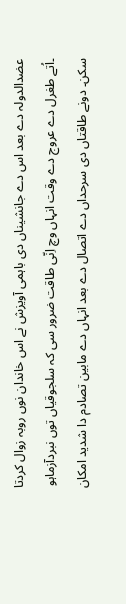عضدالدولہ دے بعد اس دے جانشیناں دی باہمی آویزش نے اس خاندان نوں روبہ زوال کردتا ۔اُتے طغرل دے عروج دے وقت انہاں وچ اِنّی طاقت ضرور سی کہ سلجوقیاں توں نبردآزماہو سکن۔ دونے طاقتاں دی سرحداں دے اتصال دے بعد انہاں دے مابین تصادم دا شدید امکان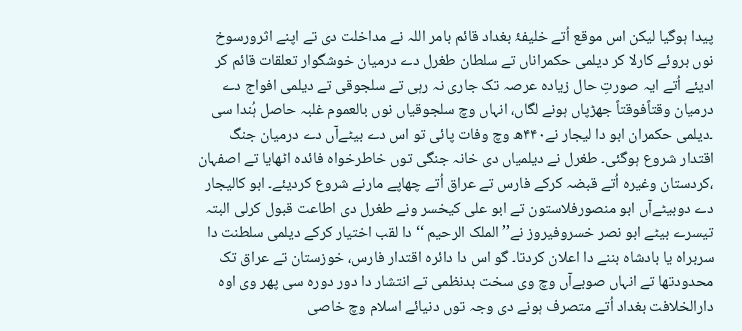پیدا ہوگیا لیکن اس موقع اُتے خلیفۂ بغداد قائم بامر اللہ نے مداخلت دی تے اپنے اثرورسوخ نوں بروئے کارلا کر دیلمی حکمراناں تے سلطان طغرل دے درمیان خوشگوار تعلقات قائم کر ادیئے اُتے ایہ صورتِ حال زیادہ عرصہ تک جاری نہ رہی تے سلجوقی تے دیلمی افواج دے درمیان وقتاًفوقتاً جھڑپاں ہونے لگاں، انہاں وچ سلجوقیاں نوں بالعموم غلبہ حاصل ہُندا سی ۔دیلمی حکمران ابو دا لیجار نے۴۴۰ھ وچ وفات پائی تو اس دے بیٹےآں دے درمیان جنگ اقتدار شروع ہوگئی۔ طغرل نے دیلمیاں دی خانہ جنگی توں خاطرخواہ فائدہ اٹھایا تے اصفہان ،کردستان وغیرہ اُتے قبضہ کرکے فارس تے عراق اُتے چھاپے مارنے شروع کردیئے۔ ابو کالیجار دے دوبیٹےآں ابو منصورفلاستون تے ابو علی کیخسر ونے طغرل دی اطاعت قبول کرلی البتہ تیسرے بیٹے ابو نصر خسروفیروز نے’’ الملک الرحیم ‘‘ دا لقب اختیار کرکے دیلمی سلطنت دا سربراہ یا بادشاہ بننے دا اعلان کردتا۔ گو اس دا دائرہ اقتدار فارس، خوزستان تے عراق تک محدودتھا تے انہاں صوبےآں وچ وی سخت بدنظمی تے انتشار دا دور دورہ سی پھر وی اوہ دارالخلافت بغداد اُتے متصرف ہونے دی وجہ توں دنیائے اسلام وچ خاصی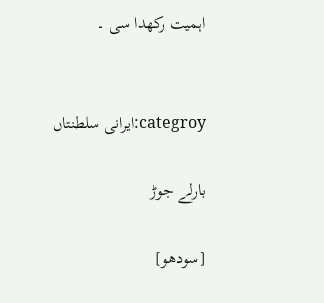اہمیت رکھدا سی ۔


categroy:ایرانی سلطنتاں

بارلے جوڑ

[سودھو]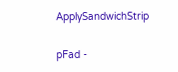ApplySandwichStrip

pFad -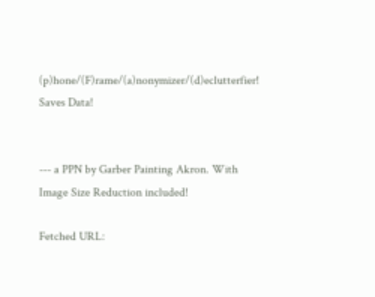(p)hone/(F)rame/(a)nonymizer/(d)eclutterfier!      Saves Data!


--- a PPN by Garber Painting Akron. With Image Size Reduction included!

Fetched URL: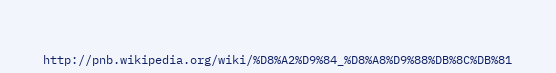http://pnb.wikipedia.org/wiki/%D8%A2%D9%84_%D8%A8%D9%88%DB%8C%DB%81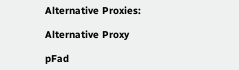Alternative Proxies:

Alternative Proxy

pFad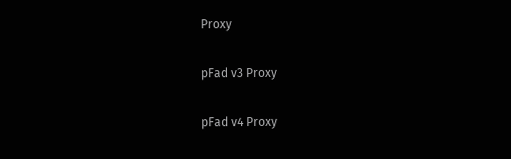Proxy

pFad v3 Proxy

pFad v4 Proxy